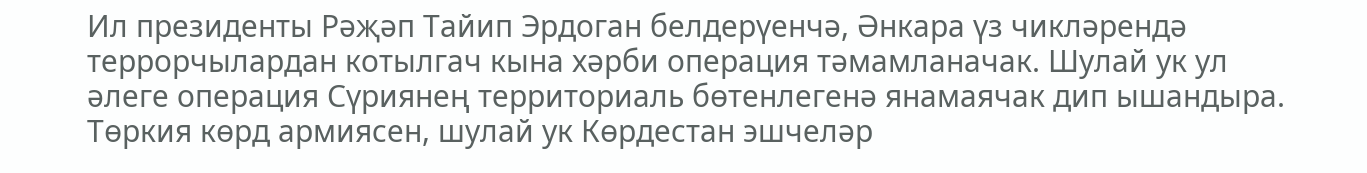Ил президенты Рәҗәп Тайип Эрдоган белдерүенчә, Әнкара үз чикләрендә террорчылардан котылгач кына хәрби операция тәмамланачак. Шулай ук ул әлеге операция Сүриянең территориаль бөтенлегенә янамаячак дип ышандыра.
Төркия көрд армиясен, шулай ук Көрдестан эшчеләр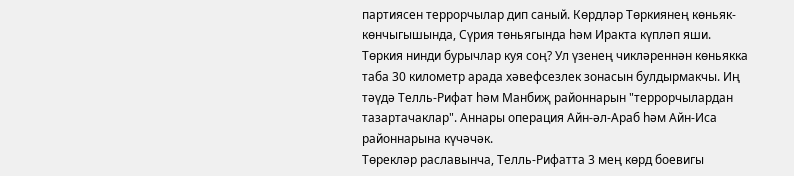партиясен террорчылар дип саный. Көрдләр Төркиянең көньяк-көнчыгышында, Сүрия төньягында һәм Иракта күпләп яши.
Төркия нинди бурычлар куя соң? Ул үзенең чикләреннән көньякка таба 30 километр арада хәвефсезлек зонасын булдырмакчы. Иң тәүдә Телль-Рифат һәм Манбиҗ районнарын "террорчылардан тазартачаклар". Аннары операция Айн-әл-Араб һәм Айн-Иса районнарына күчәчәк.
Төрекләр раславынча, Телль-Рифатта 3 мең көрд боевигы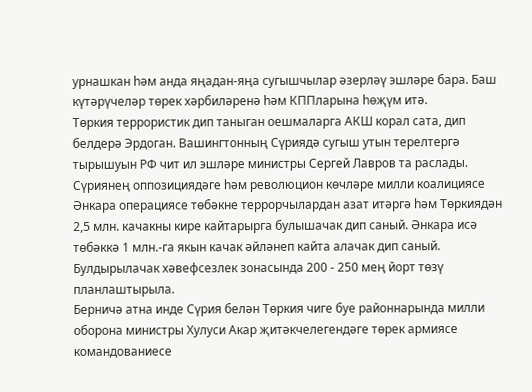урнашкан һәм анда яңадан-яңа сугышчылар әзерләү эшләре бара. Баш күтәрүчеләр төрек хәрбиләренә һәм КППларына һөҗүм итә.
Төркия террористик дип таныган оешмаларга АКШ корал сата, дип белдерә Эрдоган. Вашингтонның Сүриядә сугыш утын терелтергә тырышуын РФ чит ил эшләре министры Сергей Лавров та раслады.
Сүриянең оппозициядәге һәм революцион көчләре милли коалициясе Әнкара операциясе төбәкне террорчылардан азат итәргә һәм Төркиядән 2,5 млн. качакны кире кайтарырга булышачак дип саный. Әнкара исә төбәккә 1 млн.-га якын качак әйләнеп кайта алачак дип саный. Булдырылачак хәвефсезлек зонасында 200 - 250 мең йорт төзү планлаштырыла.
Берничә атна инде Сүрия белән Төркия чиге буе районнарында милли оборона министры Хулуси Акар җитәкчелегендәге төрек армиясе командованиесе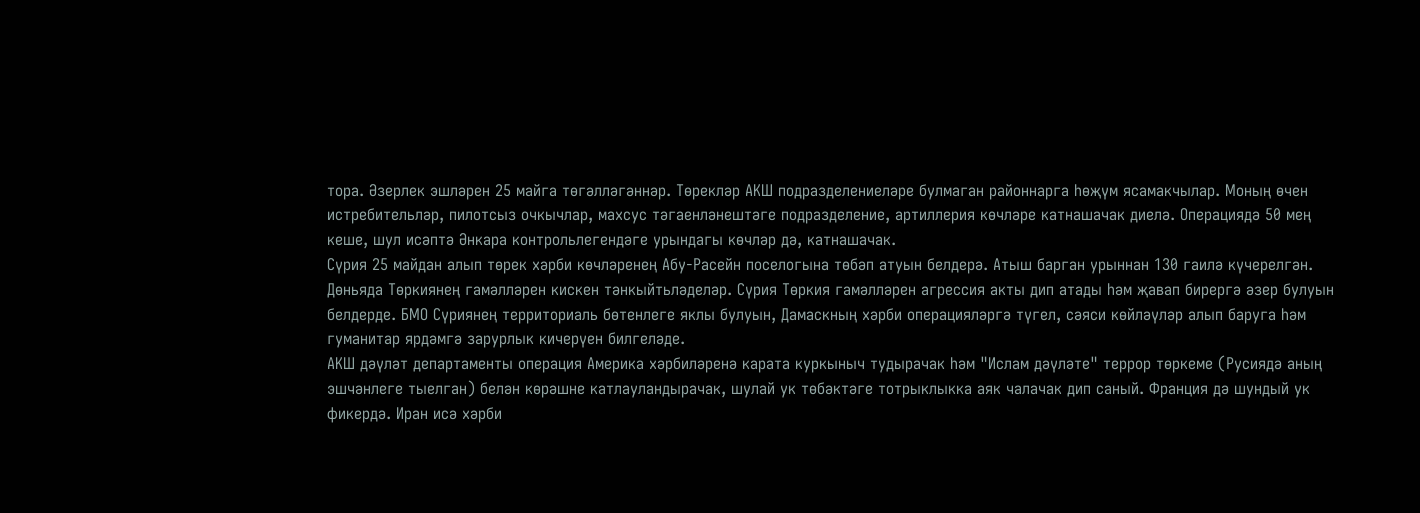тора. Әзерлек эшләрен 25 майга төгәлләгәннәр. Төрекләр АКШ подразделениеләре булмаган районнарга һөҗүм ясамакчылар. Моның өчен истребительләр, пилотсыз очкычлар, махсус тәгаенләнештәге подразделение, артиллерия көчләре катнашачак диелә. Операциядә 50 мең кеше, шул исәптә Әнкара контрольлегендәге урындагы көчләр дә, катнашачак.
Сүрия 25 майдан алып төрек хәрби көчләренең Абу-Расейн поселогына төбәп атуын белдерә. Атыш барган урыннан 130 гаилә күчерелгән.
Дөньяда Төркиянең гамәлләрен кискен тәнкыйтьләделәр. Сүрия Төркия гамәлләрен агрессия акты дип атады һәм җавап бирергә әзер булуын белдерде. БМО Сүриянең территориаль бөтенлеге яклы булуын, Дамаскның хәрби операцияләргә түгел, сәяси көйләүләр алып баруга һәм гуманитар ярдәмгә зарурлык кичерүен билгеләде.
АКШ дәүләт департаменты операция Америка хәрбиләренә карата куркыныч тудырачак һәм "Ислам дәүләте" террор төркеме (Русиядә аның эшчәнлеге тыелган) белән көрәшне катлауландырачак, шулай ук төбәктәге тотрыклыкка аяк чалачак дип саный. Франция дә шундый ук фикердә. Иран исә хәрби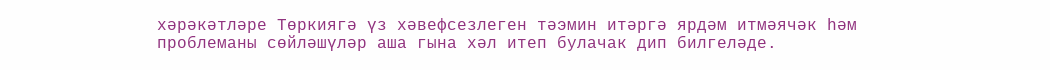хәрәкәтләре Төркиягә үз хәвефсезлеген тәэмин итәргә ярдәм итмәячәк һәм проблеманы сөйләшүләр аша гына хәл итеп булачак дип билгеләде.